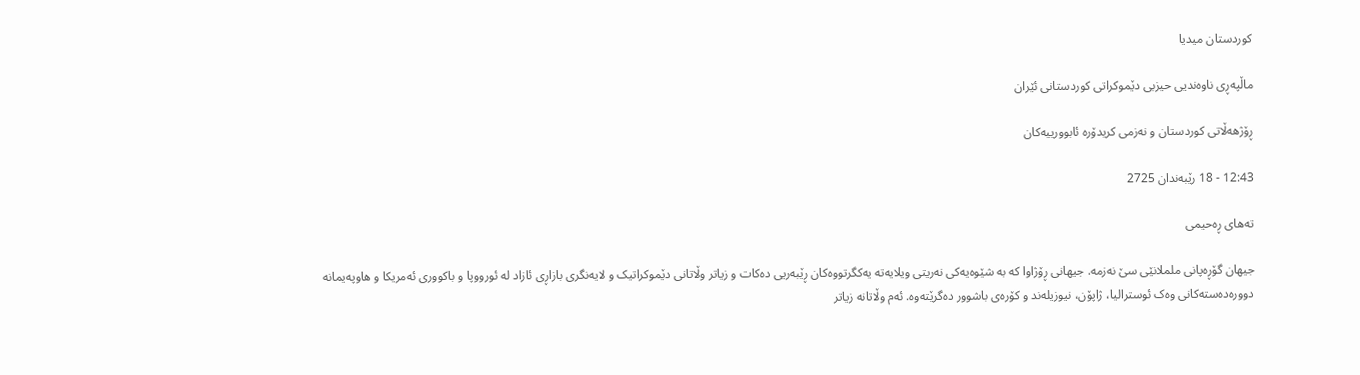کوردستان میدیا

ماڵپەڕی ناوەندیی حیزبی دێموکراتی کوردستانی ئێران

ڕۆژهەڵاتی کوردستان و نەزمی کریدۆرە ئابوورییەکان

12:43 - 18 رێبەندان 2725

تەهای ڕەحیمی

جیهان گۆڕەپانی ململانێی سێ نەزمە. جیهانی ڕۆژاوا کە بە شێوەیەکی نەریتی ویلایەتە یەکگرتووەکان ڕێبەریی دەکات و زیاتر وڵاتانی دێموکراتیک و لایەنگری بازاڕی ئازاد لە ئورووپا و باکووری ئەمریکا و هاوپەیمانە دوورەدەستەکانی وەک ئوسترالیا، ژاپۆن، نیوزیلەند و کۆرەی باشوور دەگرێتەوە. ئەم وڵاتانە زیاتر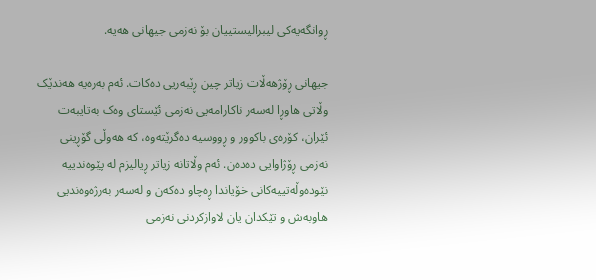ڕوانگەیەکی لیبرالیستییان بۆ نەزمی جیهانی هەیە.

جیهانی ڕۆژهەڵات زیاتر چین ڕێبەریی دەکات. ئەم بەرەیە هەندێک وڵاتی هاوڕا لەسەر ناکارامەیی نەزمی ئێستای وەک بەتایبەت ئێران، کۆرەی باکوور و ڕووسیە دەگرێتەوە، کە هەوڵی گۆڕینی نەزمی ڕۆژاوایی دەدەن. ئەم وڵاتانە زیاتر ڕیالیزم لە پێوەندییە نێودەوڵەتییەکانی خۆیاندا ڕەچاو دەکەن و لەسەر بەرژەوەندیی هاوبەش و تێکدان یان لاوازکردنی نەزمی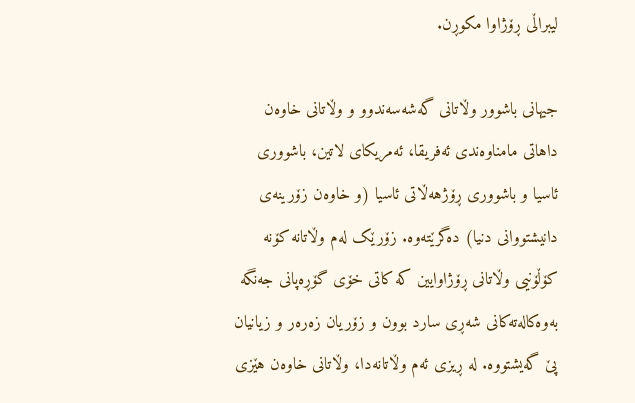لیبراڵی ڕۆژاوا مکوڕن.

جیهانی باشوور وڵاتانی گەشەسەندوو و وڵاتانی خاوەن داهاتی مامناوەندی ئەفریقا، ئەمریکای لاتین، باشووری ئاسیا و باشووری ڕۆژهەڵاتی ئاسیا (و خاوەن زۆرینەی دانیشتووانی دنیا) دەگرێتەوە. زۆرێک لەم وڵاتانە کۆنە کۆڵۆنیی وڵاتانی ڕۆژاوایین کە کاتی خۆی گۆڕەپانی جەنگە بەوەکالەتەکانی شەڕی سارد بوون و زۆریان زەرەر و زیانیان پێ گەیشتووە. لە ڕیزی ئەم وڵاتانەدا، وڵاتانی خاوەن هێزی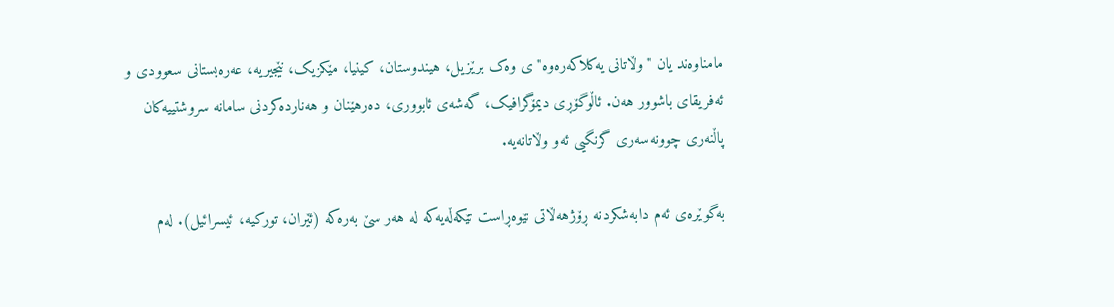مامناوەند یان "وڵاتانی یەکلاکەرەوە"ی وەک برێزیل، هیندوستان، کینیا، مێکزیک، نێجیریە، عەرەبستانی سعوودی و ئەفریقای باشوور هەن. ئاڵوگۆڕی دیمۆگرافیک، گەشەی ئابووری، دەرهێنان و هەناردەکردنی سامانە سروشتییەکان پاڵنەری چوونەسەری گرنگیی ئەو وڵاتانەیە.

بەگوێرەی ئەم دابەشکردنە ڕۆژهەڵاتی نێوەڕاست تێکەڵەیەکە لە هەر سێ بەرەکە (ئێران، تورکیە، ئیسرائیل). لەم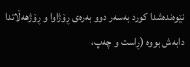نێوەندەشدا کورد بەسەر دوو بەرەی ڕۆژاوا و ڕۆژهەڵاتدا دابەش بووە (ڕاست و چەپ،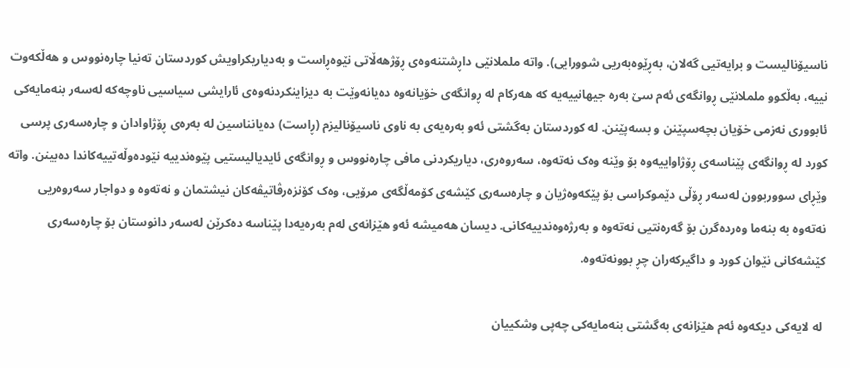ناسیۆنالیست و برایەتیی گەلان، بەڕێوەبەریی شوورایی). واتە ململانێی داڕشتنەوەی ڕۆژهەڵاتی نێوەڕاست و بەدیاریکراویش کوردستان تەنیا چارەنووس و هەڵکەوت نییە، بەڵکوو ململانێی ڕوانگەی ئەم سێ بەرە جیهانییەیە کە هەرکام لە ڕوانگەی خۆیانەوە دەیانەوێت بە دیزاینکردنەوەی ئارایشی سیاسیی ناوچەکە لەسەر بنەمایەکی ئابووری نەزمی خۆیان بچەسپێنن و بسەپێنن. لە کوردستان بەگشتی ئەو بەرەیەی بە ناوی ناسیۆنالیزم (ڕاست) دەیانناسین لە بەرەی ڕۆژاوادان و چارەسەری پرسی کورد لە ڕوانگەی پێناسەی ڕۆژاواییەوە بۆ وێنە وەک نەتەوە، سەروەری، دیاریکردنی مافی چارەنووس و ڕوانگەی ئایدیالیستیی پێوەندییە نێودەوڵەتییەکاندا دەبینن. واتە وێڕای سووربوون لەسەر ڕۆڵی دێموکراسی بۆ پێکەوەژیان و چارەسەری کێشەی کۆمەڵگەی مرۆیی، وەک کۆنزەرڤاتیڤەکان نیشتمان و نەتەوە و دواجار سەروەریی نەتەوە بە بنەما وەردەگرن بۆ گەرەنتیی نەتەوە و بەرژەوەندییەکانی. دیسان هەمیشە ئەو هێزانەی لەم بەرەیەدا پێناسە دەکرێن لەسەر دانوستان بۆ چارەسەری کێشەکانی نێوان کورد و داگیرکەران چڕ بوونەتەوە.

 لە لایەکی دیکەوە ئەم هێزانەی بەگشتی بنەمایەکی چەپی وشکییان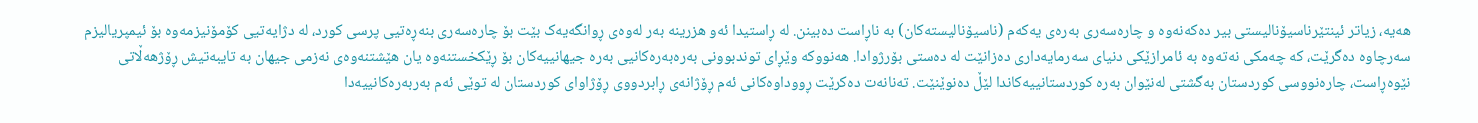هەیە، زیاتر ئینتێرناسیۆنالیستی بیر دەکەنەوە و چارەسەری بەرەی یەکەم (ناسیۆنالیستەکان) بە ناڕاست دەبینن. لە ڕاستیدا ئەو هزرینە بەر لەوەی ڕوانگەیەک بێت بۆ چارەسەری بنەڕەتیی پرسی کورد، لە دژایەتیی کۆمۆنیزمەوە بۆ ئیمپریالیزم سەرچاوە دەگرێت، کە چەمکی نەتەوە بە ئامرازێکی دنیای سەرمایەداری دەزانێت لە دەستی بۆرژوادا. هەنووکە وێڕای توندبوونی بەرەبەرەکانیی بەرە جیهانییەکان بۆ ڕێکخستنەوە یان هێشتنەوەی نەزمی جیهان بە تایبەتیش ڕۆژهەڵاتی نێوەڕاست، چارەنووسی کوردستان بەگشتی لەنێوان بەرە کوردستانییەکاندا لێڵ دەنوێنێت. تەنانەت دەکرێت ڕووداوەکانی ئەم ڕۆژانەی ڕابردووی ڕۆژاوای کوردستان لە توێی ئەم بەربەرەکانییەدا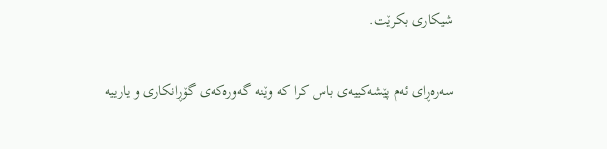شیکاری بکرێت.

سەرەڕای ئەم پێشەکییەی باس کرا کە وێنە گەورەکەی گۆڕانکاری و یارییە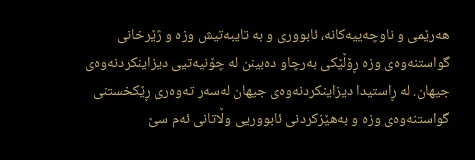هەرێمی و ناوچەییەکانە، ئابووری و بە تایبەتیش وزە و ژێرخانی گواستنەوەی وزە ڕۆڵێکی بەرچاو دەبینن لە چۆنیەتیی دیزاینکردنەوەی جیهان. لە ڕاستیدا دیزاینکردنەوەی جیهان لەسەر تەوەری ڕێکخستنی گواستنەوەی وزە و بەهێزکردنی ئابووریی وڵاتانی ئەم سێ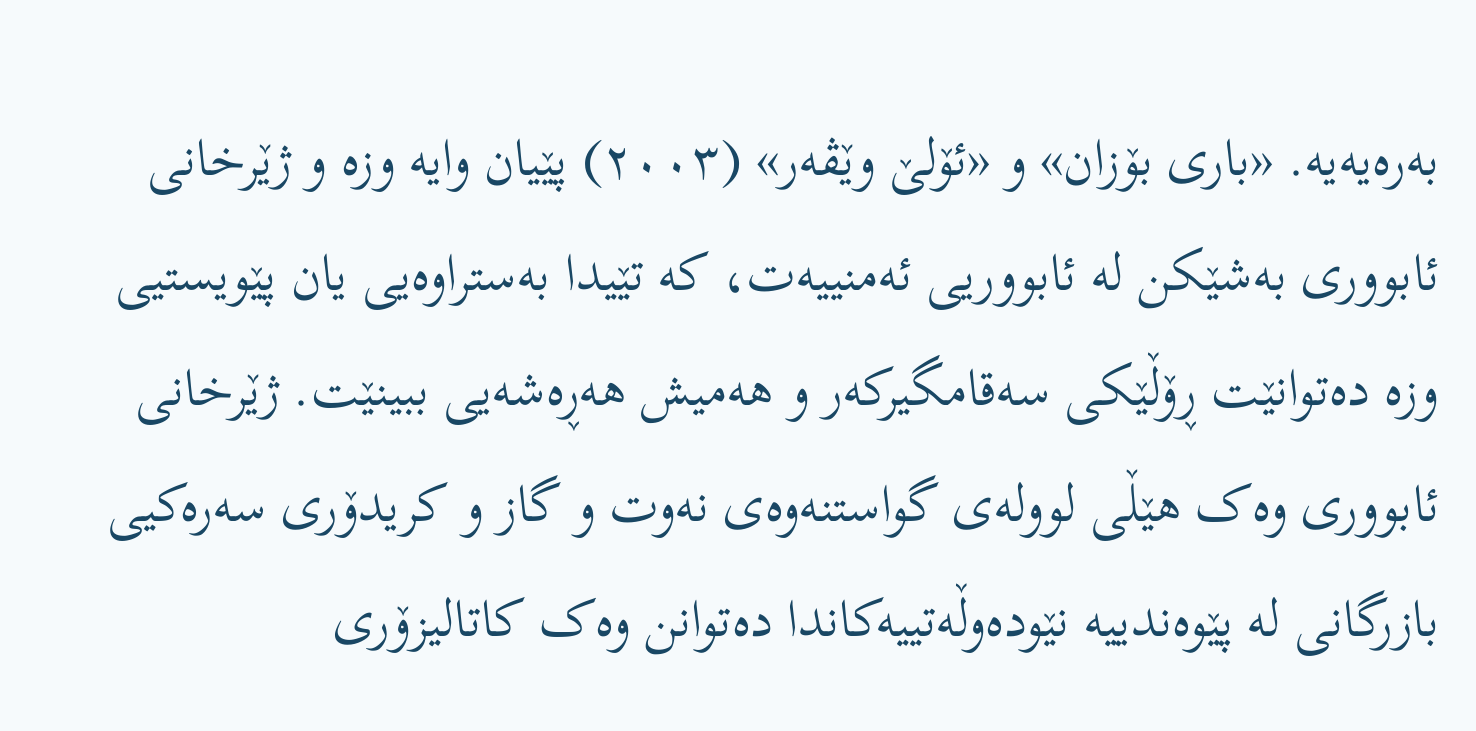بەرەیەیە. «باری بۆزان» و «ئۆلێ وێڤەر» (٢٠٠٣) پێیان وایە وزە و ژێرخانی ئابووری بەشێکن لە ئابووریی ئەمنییەت، کە تێیدا بەستراوەیی یان پێویستیی وزە دەتوانێت ڕۆڵێکی سەقامگیرکەر و هەمیش هەڕەشەیی ببینێت. ژێرخانی ئابووری وەک هێڵی لوولەی گواستنەوەی نەوت و گاز و کریدۆری سەرەکیی بازرگانی لە پێوەندییە نێودەوڵەتییەکاندا دەتوانن وەک کاتالیزۆری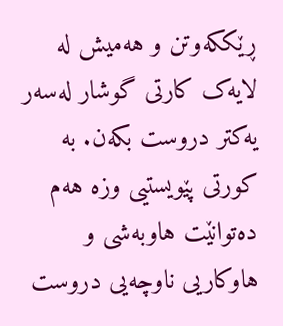ڕێککەوتن و هەمیش لە لایەک کارتی گوشار لەسەر یەکتر دروست بکەن. بە کورتی پێویستیی وزە هەم دەتوانێت هاوبەشی و هاوکاریی ناوچەیی دروست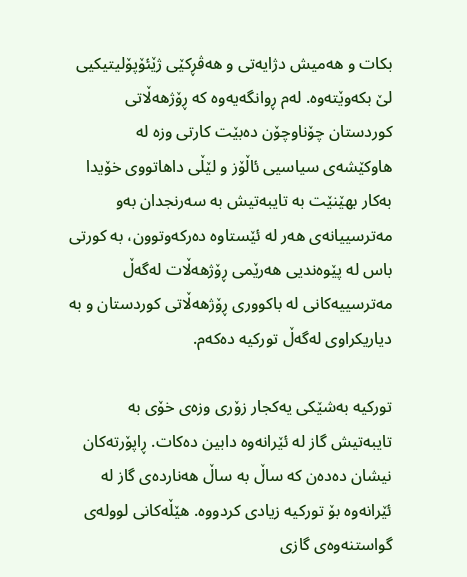بکات و هەمیش دژایەتی و هەڤڕکێی ژێئۆپۆلیتیکیی لێ بکەوێتەوە. لەم ڕوانگەیەوە کە ڕۆژهەڵاتی کوردستان چۆناوچۆن دەبێت کارتی وزە لە هاوکێشەی سیاسیی ئاڵۆز و لێڵی داهاتووی خۆیدا بەکار بهێنێت بە تایبەتیش بە سەرنجدان بەو مەترسییانەی هەر لە ئێستاوە دەرکەوتوون، بە کورتی باس لە پێوەندیی هەرێمی ڕۆژهەڵات لەگەڵ مەترسییەکانی لە باکووری ڕۆژهەڵاتی کوردستان و بە دیاریکراوی لەگەڵ تورکیە دەکەم.

تورکیە بەشێکی یەکجار زۆری وزەی خۆی بە تایبەتیش گاز لە ئێرانەوە دابین دەکات. ڕاپۆرتەکان نیشان دەدەن کە ساڵ بە ساڵ هەناردەی گاز لە ئێرانەوە بۆ تورکیە زیادی کردووە. هێڵەکانی لوولەی گواستنەوەی گازی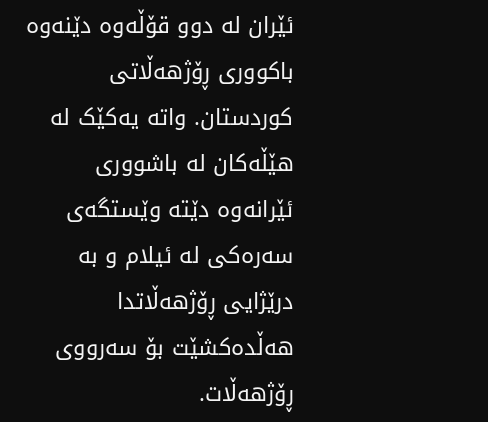ئێران لە دوو قۆڵەوە دێنەوە باکووری ڕۆژهەڵاتی کوردستان. واتە یەکێک لە هێڵەکان لە باشووری ئێرانەوە دێتە وێستگەی سەرەکی لە ئیلام و بە درێژایی ڕۆژهەڵاتدا هەڵدەکشێت بۆ سەرووی ڕۆژهەڵات.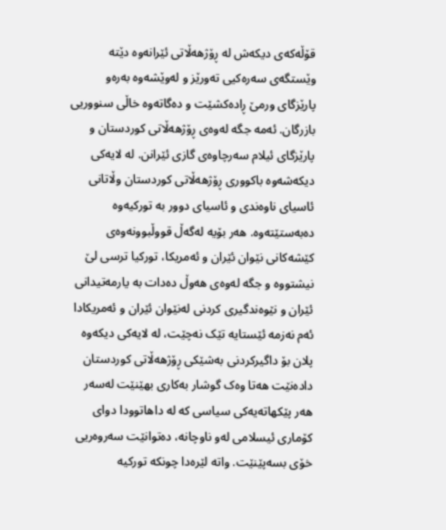قۆڵەکەی دیکەش لە ڕۆژهەڵاتی ئێرانەوە دێتە وێستگەی سەرەکیی تەورێز و لەوێشەوە بەرەو پارێزگای ورمێ ڕادەکشێت و دەگاتەوە خاڵی سنووریی بازرگان. ئەمە جگە لەوەی ڕۆژهەڵاتی کوردستان و پارێزگای ئیلام سەرچاوەی گازی ئێرانن. لە لایەکی دیکەشەوە باکووری ڕۆژهەڵاتی کوردستان وڵاتانی ئاسیای ناوەندی و ئاسیای دوور بە تورکیەوە دەبەستێتەوە. هەر بۆیە لەگەڵ قووڵبوونەوەی کێشەکانی نێوان ئێران و ئەمریکا، تورکیا ترسی لێ نیشتووە و جگە لەوەی هەوڵ دەدات بە یارمەتیدانی ئێران و نێوەندگیری کردنی لەنێوان ئێران و ئەمریکادا ئەم نەزمە ئێستایە تێک نەچێت، لە لایەکی دیکەوە پلان بۆ داگیرکردنی بەشێکی ڕۆژهەڵاتی کوردستان دادەنێت هەتا وەک گوشار بەکاری بهێنێت لەسەر هەر پێکهاتەیەکی سیاسی کە لە داهاتوودا دوای کۆماری ئیسلامی لەو ناوچانە، دەتوانێت سەروەریی خۆی بسەپێنێت. واتە لێرەدا چونکە تورکیە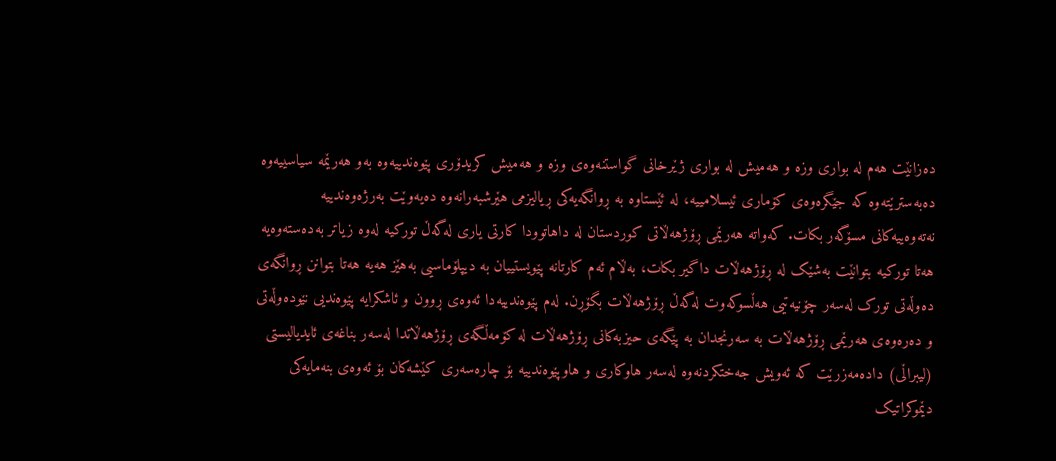دەزانێت هەم لە بواری وزە و هەمیش لە بواری ژێرخانی گواستنەوەی وزە و هەمیش کریدۆری پێوەندییەوە بەو هەرێمە سیاسییەوە دەبەسترێتەوە کە جێگرەوەی کۆماری ئیسلامییە، لە ئێستاوە بە ڕوانگەیەکی ڕیالیزمی هێرشبەرانەوە دەیەوێت بەرژەوەندییە نەتەوەییەکانی مسۆگەر بکات. کەواتە هەرێمی ڕۆژهەڵاتی کوردستان لە داهاتوودا کارتی یاری لەگەڵ تورکیە لەوە زیاتر بەدەستەوەیە هەتا تورکیە بتوانێت بەشێک لە ڕۆژهەڵات داگیر بکات، بەڵام ئەم کارتانە پێویستییان بە دیپلۆماسیی بەهێز هەیە هەتا بتوانن ڕوانگەی دەوڵەتی تورک لەسەر چۆنیەتیی هەڵسوکەوت لەگەڵ ڕۆژهەڵات بگۆڕن. لەم پێوەندییەدا ئەوەی ڕوون و ئاشکرایە پێوەندیی نێودەوڵەتی و دەرەوەی هەرێمی ڕۆژهەڵات بە سەرنجدان بە پێگەی حیزبەکانی ڕۆژهەڵات لە کۆمەڵگەی ڕۆژهەڵاتدا لەسەر بناغەی ئایدیالیستی (لیبراڵی) دادەمەزرێت کە ئەویش جەختکردنەوە لەسەر هاوکاری و هاوپێوەندییە بۆ چارەسەری کێشەکان بۆ ئەوەی بنەمایەکی دێموکراتیک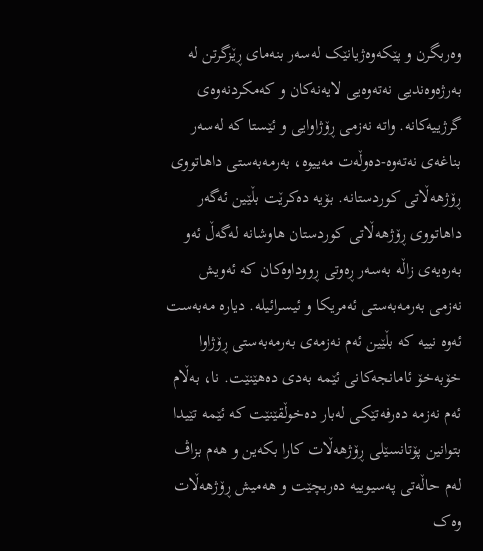وەربگرن و پێکەوەژیانێک لەسەر بنەمای ڕێزگرتن لە بەرژەوەندیی نەتەوەیی لایەنەکان و کەمکردنەوەی گرژییەکانە. واتە نەزمی ڕۆژاوایی و ئێستا کە لەسەر بناغەی نەتەوە-دەوڵەت مەییوە، بەرمەبەستی داهاتووی ڕۆژهەڵاتی کوردستانە. بۆیە دەکرێت بڵێین ئەگەر داهاتووی ڕۆژهەڵاتی کوردستان هاوشانە لەگەڵ ئەو بەرەیەی زاڵە بەسەر ڕەوتی ڕووداوەکان کە ئەویش نەزمی بەرمەبەستی ئەمریکا و ئیسرائیلە. دیارە مەبەست ئەوە نییە کە بڵێین ئەم نەزمەی بەرمەبەستی ڕۆژاوا خۆبەخۆ ئامانجەکانی ئێمە بەدی دەهێنێت. نا، بەڵام ئەم نەزمە دەرفەتێکی لەبار دەخوڵقێنێت کە ئێمە تێیدا بتوانین پۆتانسێلی ڕۆژهەڵات کارا بکەین و هەم بزاڤ لەم حاڵەتی پەسیوییە دەربچێت و هەمیش ڕۆژهەڵات وەک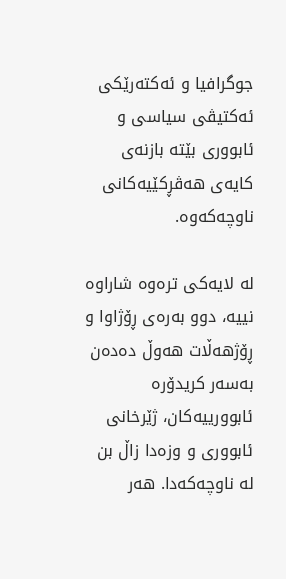جوگرافیا و ئەکتەرێکی ئەکتیڤی سیاسی و ئابووری بێتە بازنەی کایەی هەڤڕکێیەکانی ناوچەکەوە.

لە لایەکی ترەوە شاراوە نییە، دوو بەرەی ڕۆژاوا و ڕۆژهەڵات هەوڵ دەدەن بەسەر کریدۆرە ئابوورییەکان، ژێرخانی ئابووری و وزەدا زاڵ بن لە ناوچەکەدا. هەر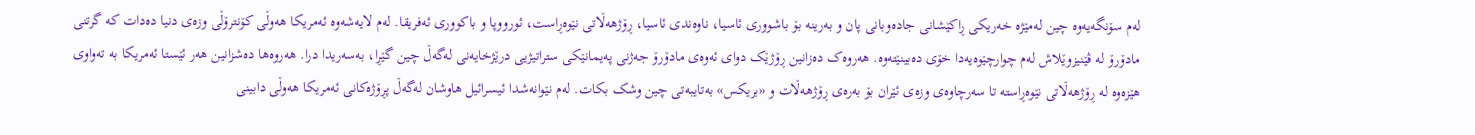لەم سۆنگەیەوە چین لەمێژە خەریکی ڕاکێشانی جادەوبانی پان و بەرینە بۆ باشووری ئاسیا، ناوەندی ئاسیا، ڕۆژهەڵاتی نێوەڕاست، ئورووپا و باکووری ئەفریقا. لەم لایەشەوە ئەمریکا هەوڵی کۆنترۆڵی وزەی دنیا دەدات کە گرتنی مادۆرۆ لە ڤێنیزوێلاش لەم چوارچێوەیەدا خۆی دەبینێتەوە. هەروەک دەزانین ڕۆژێک دوای ئەوەی مادۆرۆ جەژنی پەیمانێکی ستراتیژیی درێژخایەنی لەگەڵ چین گێڕا، بەسەریدا درا. هەروەها دەشزانین هەر ئێستا ئەمریکا بە تەواوی هێزەوە لە ڕۆژهەڵاتی نێوەڕاستە تا سەرچاوەی وزەی ئێران بۆ بەرەی ڕۆژهەڵات و «بریکس» بەتایبەتی چین وشک بکات. لەم نێوانەشدا ئیسرائیل هاوشان لەگەڵ پڕۆژەکانی ئەمریکا هەوڵی دابینی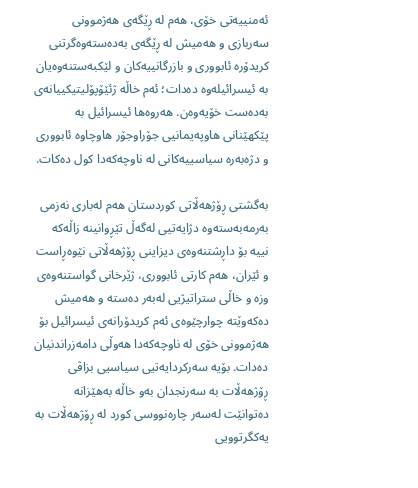ئەمنییەتی خۆی، هەم لە ڕێگەی هەژموونی سەربازی و هەمیش لە ڕێگەی بەدەستەوەگرتنی کریدۆرە ئابووری و بازرگانییەکان و لێکبەستنەوەیان بە ئیسرائیلەوە دەدات؛ ئەم خاڵە ژئێۆپۆلیتیکییانەی بەدەست خۆیەوەن. هەروەها ئیسرائیل بە پێکهێنانی هاوپەیمانیی جۆراوجۆر هاوچاوە ئابووری و دژەبەرە سیاسییەکانی لە ناوچەکەدا کول دەکات.

بەگشتی ڕۆژهەڵاتی کوردستان هەم لەباری نەزمی بەرمەبەستەوە دژایەتیی لەگەڵ تێڕوانینە زاڵەکە نییە بۆ داڕشتنەوەی دیزاینی ڕۆژهەڵاتی نێوەڕاست و ئێران، هەم کارتی ئابووری، ژێرخانی گواستنەوەی وزە و خاڵی ستراتیژیی لەبەر دەستە و هەمیش دەکەوێتە چوارچێوەی ئەم کریدۆرانەی ئیسرائیل بۆ هەژموونی خۆی لە ناوچەکەدا هەوڵی دامەزراندنیان دەدات. بۆیە سەرکردایەتیی سیاسیی بزاڤی ڕۆژهەڵات بە سەرنجدان بەو خاڵە بەهێزانە دەتوانێت لەسەر چارەنووسی کورد لە ڕۆژهەڵات بە یەکگرتوویی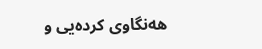هەنگاوی کردەیی و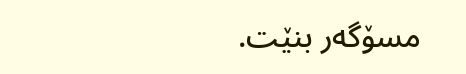مسۆگەر بنێت.